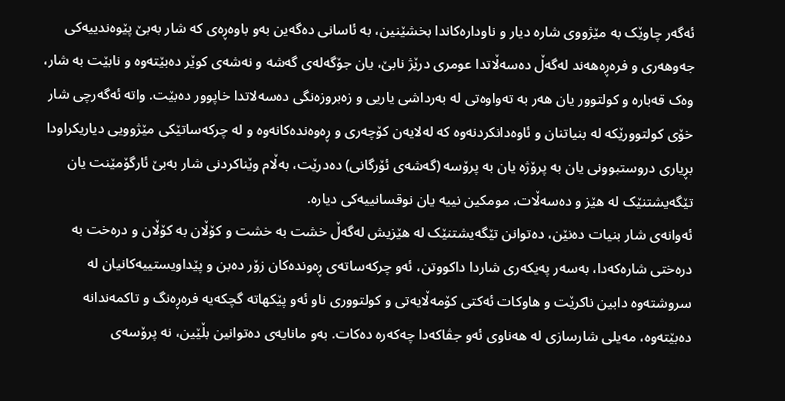ئەگەر چاوێک بە مێژووی شارە دیار و ناودارەکاندا بخشێنین، بە ئاسانی دەگەین بەو باوەڕەی کە شار بەبێ پێوەندییەکی جەوهەری و فرەڕەهەند لەگەڵ دەسەڵاتدا عومری درێژ نابێ، یان جۆگەلەی گەشە و نەشەی کوێر دەبێتەوە و نابێت بە شار، وەک قەبارە و کولتوور یان هەر بە تەواوەتی لە بەرداشی یاریی و زەبروزەنگی دەسەلاتدا خاپوور دەبێت. واتە ئەگەرچی شار خۆی کولتوورێکە لە بنیاتنان و ئاوەدانکردنەوە کە لەلایەن کۆچەری و ڕەوەندەکانەوە و لە چرکەساتێکی مێژوویی دیاریکراودا بڕیاری دروستبوونی یان بە پرۆژە یان بە پرۆسە (گەشەی ئۆرگانی) دەدرێت، بەڵام وێناکردنی شار بەبێ ئارگۆمێنت یان تێگەیشتنێک لە هێز و دەسەڵات، مومکین نییە یان نوقسانییەکی دیارە.
ئەوانەی شار بنیات دەنێن، دەتوانن تێگەیشتنێک لە هێزیش لەگەڵ خشت بە خشت و کۆڵان بە کۆڵان و درەخت بە درەختی شارەكەدا، بەسەر پەیکەری شاردا داکووتن، ئەو چرکەساتەی ڕەوندەکان زۆر دەبن و پێداویستییەکانیان لە سروشتەوە دابین ناکرێت و هاوکات ئەکتی کۆمەڵایەتی و کولتووری ناو ئەو پێکهاتە گچکەیە فرەڕەنگ و تاکمەندانە دەبێتەوە، مەیلی شارسازی لە هەناوی ئەو جڤاکەدا چەکەرە دەکات. بەو مانایەی دەتوانین بڵێین، نە پرۆسەی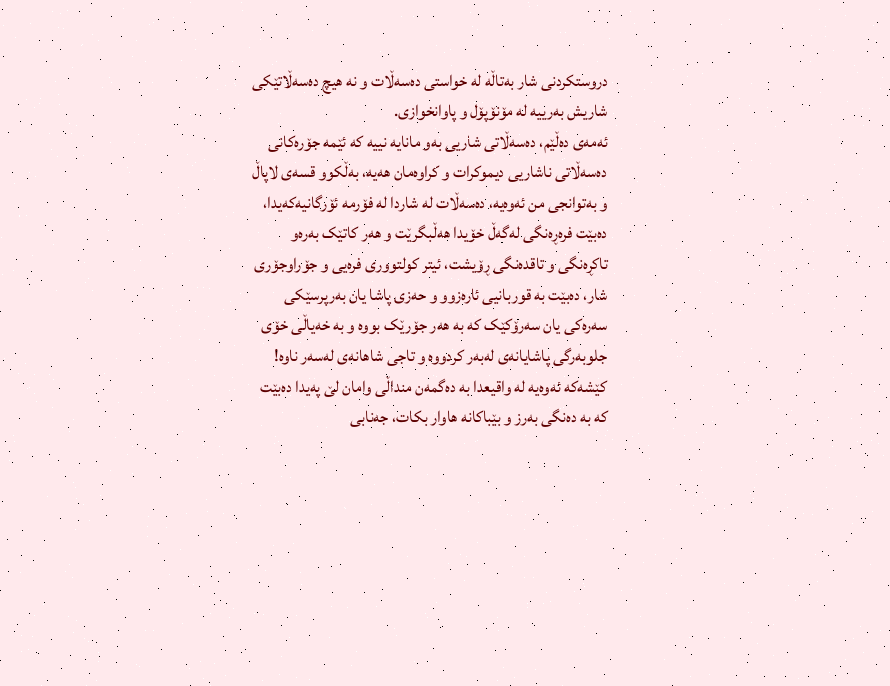دروستکردنی شار بەتاڵە لە خواستی دەسەڵات و نە هیچ دەسەڵاتێکی شاریش بەرییە لە مۆنۆپۆل و پاوانخوازی.
ئەمەی دەڵێم، دەسەڵاتی شاریی بەو مانایە نییە كە ئێمە جۆرەکانی دەسەڵاتی ناشاریی دیموکرات و کراوەمان هەیە، بەڵکوو قسەی لاپاڵ و بەتوانجی من ئەوەیە، دەسەڵات لە شاردا لە فۆرمە ئۆرگانیەکەیدا، دەبێت فرەڕەنگی لەگەڵ خۆیدا هەڵبگرێت و هەر کاتێک بەرەو تاکڕەنگی و تاقدەنگی ڕۆیشت، ئیتر کولتووری فرەیی و جۆراوجۆری شار، دەبێت بە قوربانیی ئارەزوو و حەزی پاشا یان بەرپرسێکی سەرەکی یان سەرۆکێک کە بە هەر جۆرێک بووە و بە خەیاڵی خۆی جلوبەرگی پاشایانەی لەبەر کردووە و تاجی شاهانەی لەسەر ناوە!
کێشەکە ئەوەیە لە واقیعدا بە دەگمەن منداڵی وامان لێ پەیدا دەبێت کە بە دەنگی بەرز و بێباکانە هاوار بکات، جەنابی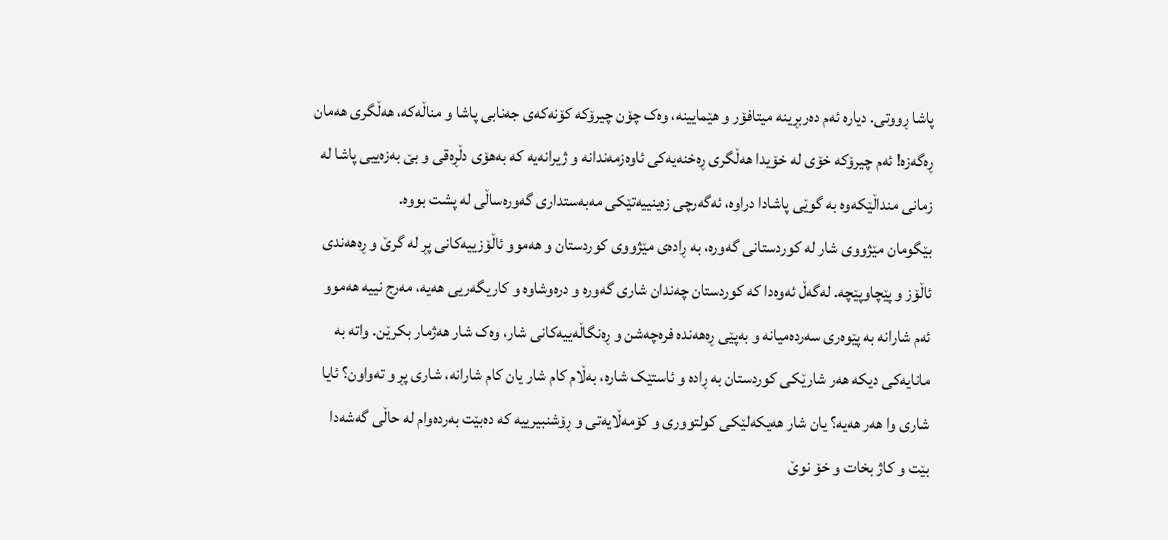پاشا ڕووتی. دیارە ئەم دەربڕینە میتافۆر و هێمایینە، وەک چۆن چیرۆکە کۆنەکەی جەنابی پاشا و مناڵەکە، هەڵگری هەمان ڕەگەزە! ئەم چیرۆکە خۆی لە خۆیدا هەڵگری ڕەخنەیەکی ئاوەزمەندانە و ژیرانەیە کە بەهۆی دڵڕەقی و بێ بەزەییی پاشا لە زمانی منداڵێکەوە بە گوێی پاشادا دراوە، ئەگەرچی زەینییەتێکی مەبەستداری گەورەساڵی لە پشت بووە.
بێگومان مێژووی شار لە کوردستانی گەورە، بە ڕادەی مێژووی کوردستان و هەموو ئاڵۆزییەکانی پڕ لە گرێ و ڕەهەندی ئاڵۆز و پێچاوپێچە. لەگەڵ ئەوەدا کە کوردستان چەندان شاری گەورە و درەوشاوە و کاریگەریی هەیە، مەرج نییە هەموو ئەم شارانە بە پێوەری سەردەمیانە و بەپێی ڕەهەندە فرەچەشن و ڕەنگاڵەییەکانی شار، وەک شار هەژمار بکرێن. واتە بە مانایەکی دیکە هەر شارێکی کوردستان بە ڕادە و ئاستێک شارە، بەڵام کام شار یان کام شارانە، شاری پڕ و تەواون؟ ئایا شاری وا هەر هەیە؟ یان شار هەیکەلێکی کولتووری و کۆمەڵایەتی و ڕۆشنبیرییە کە دەبێت بەردەوام لە حاڵی گەشەدا بێت و کاژ بخات و خۆ نوێ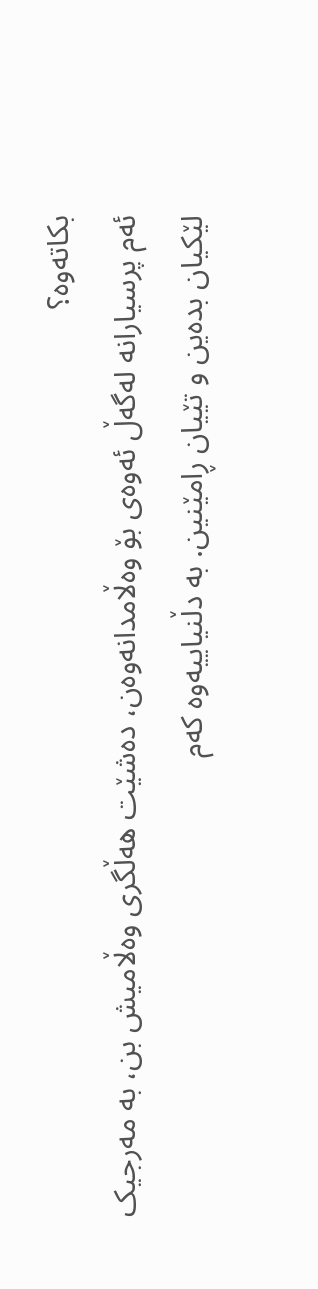بکاتەوە؟
ئەم پرسیارانە لەگەڵ ئەوەی بۆ وەڵامدانەوەن، دەشێت هەڵگری وەڵامیش بن، بە مەرجیک لێکیان بدەین و تێیان ڕامێنین. بە دڵنیاییەوە کەم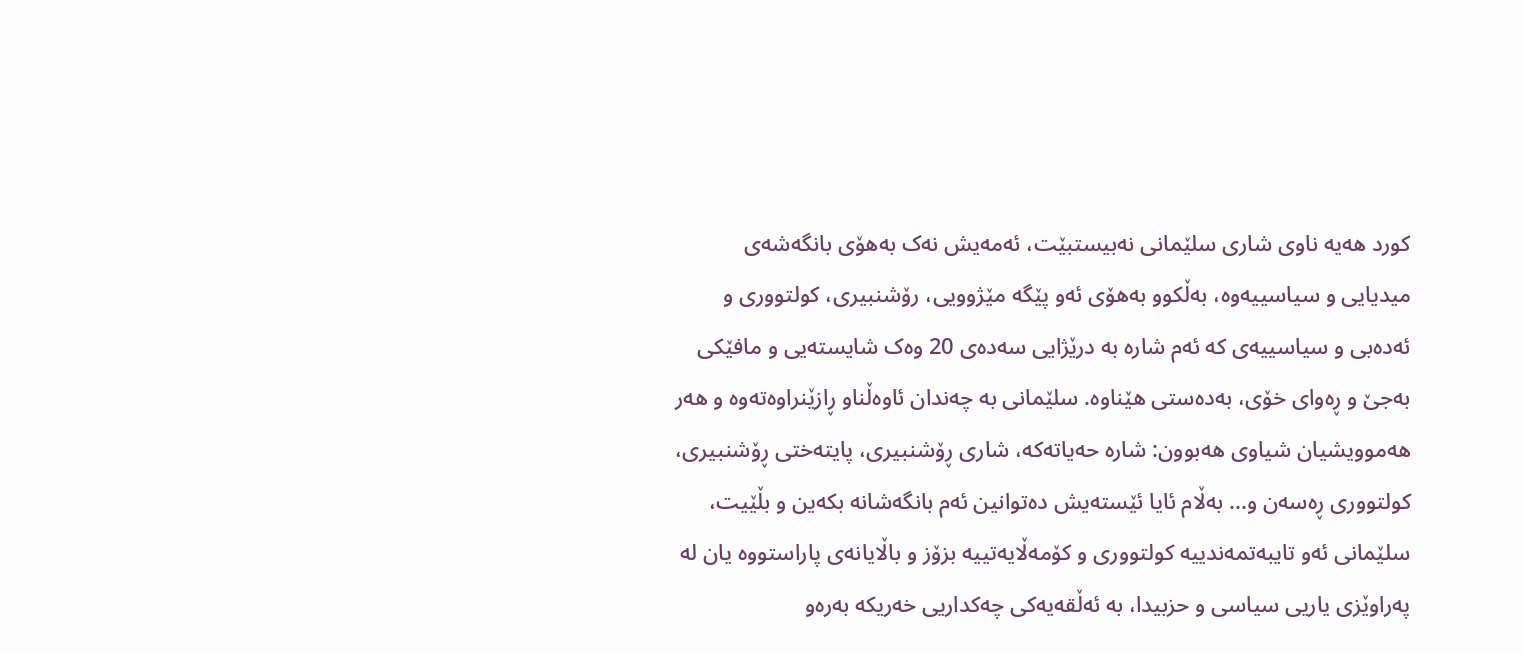کورد هەیە ناوی شاری سلێمانی نەبیستبێت، ئەمەیش نەک بەهۆی بانگەشەی میدیایی و سیاسییەوە، بەڵکوو بەهۆی ئەو پێگە مێژوویی، رۆشنبیری، کولتووری و ئەدەبی و سیاسییەی کە ئەم شارە بە درێژایی سەدەی 20 وەک شایستەیی و مافێکی بەجێ و ڕەوای خۆی، بەدەستی هێناوە. سلێمانی بە چەندان ئاوەڵناو ڕازێنراوەتەوە و هەر هەموویشیان شیاوی هەبوون: شارە حەیاتەکە، شاری ڕۆشنبیری، پایتەختی ڕۆشنبیری، کولتووری ڕەسەن و... بەڵام ئایا ئێستەیش دەتوانین ئەم بانگەشانە بکەین و بڵێیت، سلێمانی ئەو تایبەتمەندییە کولتووری و کۆمەڵایەتییە بزۆز و باڵایانەی پاراستووە یان لە پەراوێزی یاریی سیاسی و حزبیدا، بە ئەڵقەیەکی چەكداریی خەریکە بەرەو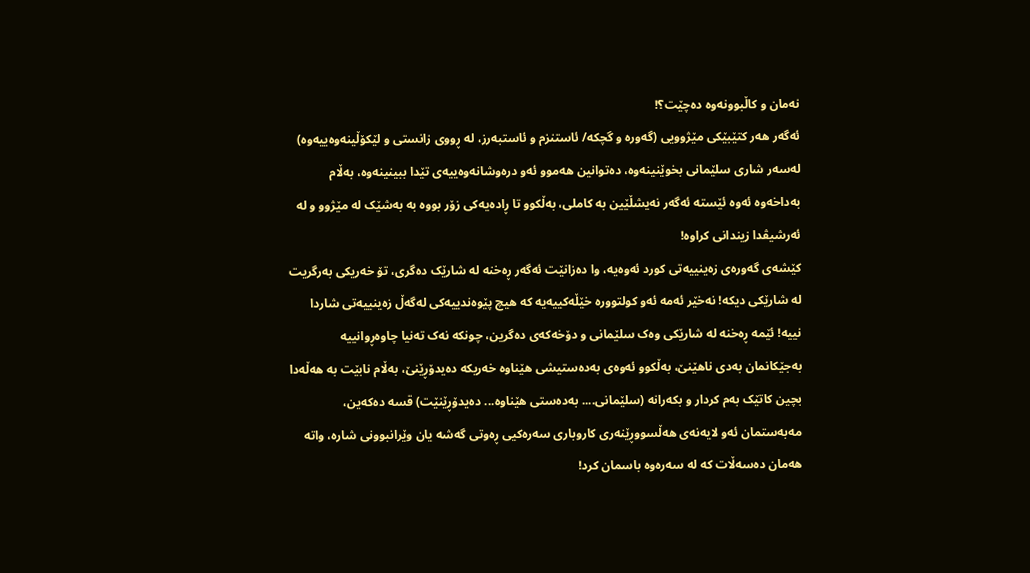نەمان و کاڵبوونەوە دەچێت؟!
ئەگەر هەر کتێبێکی مێژوویی (گەورە و گچکە/ ئاستنزم و ئاستبەرز، لە ڕووی زانستی و لێکۆڵینەوەییەوە) لەسەر شاری سلێمانی بخوێنینەوە، دەتوانین هەموو ئەو درەوشانەوەییەی تێدا ببینینەوە، بەڵام بەداخەوە ئەوە ئێستە ئەگەر نەیشڵێین بە کاملی، بەڵکوو تا ڕادەیەکی زۆر بووە بە بەشێک لە مێژوو و لە ئەرشیڤدا زیندانی کراوە!
کێشەی گەورەی زەینییەتی کورد ئەوەیە، وا دەزانێت ئەگەر ڕەخنە لە شارێک دەگری، تۆ خەریکی بەرگریت لە شارێکی دیکە! نەخێر ئەمە ئەو کولتوورە خێڵەکییەیە کە هیچ پێوەندییەکی لەگەڵ زەینییەتی شاردا نییە! ئێمە ڕەخنە لە شارێکی وەک سلێمانی و دۆخەکەی دەگرین، چونکە نەک تەنیا چاوەڕوانییە بەجێکانمان بەدی ناهێنێ، بەڵکوو ئەوەی بەدەستیشی هێناوە خەریکە دەیدۆڕێنێ، بەڵام نابێت بە هەڵەدا بچین کاتێک بەم کردار و بکەرانە (سلێمانی.... بەدەستی هێناوە... دەیدۆڕێنێت) قسە دەکەین، مەبەستمان ئەو لایەنەی هەڵسووڕێنەری کاروباری سەرەکیی ڕەوتی گەشە یان وێرانبوونی شارە، واتە هەمان دەسەڵات کە لە سەرەوە باسمان کرد!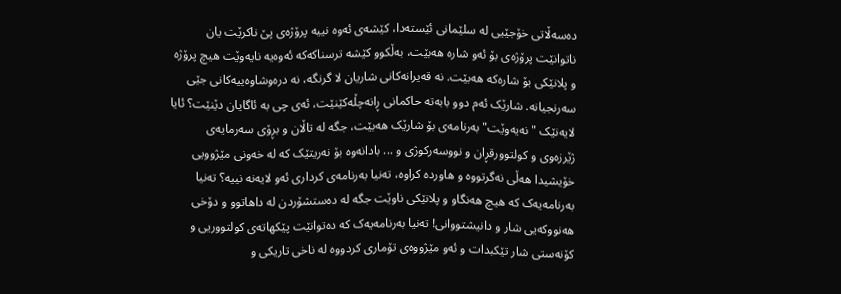دەسەڵاتی خۆجێیی لە سلێمانی ئێستەدا، کێشەی ئەوە نییە پرۆژەی پێ ناکرێت یان ناتوانێت پرۆژەی بۆ ئەو شارە هەبێت، بەڵکوو کێشە ترسناکەکە ئەوەیە نایەوێت هیچ پرۆژە و پلانێکی بۆ شارەكە هەبێت. نە قەیرانەکانی شاریان لا گرنگە، نە درەوشاوەییەکانی جێی سەرنجیانە. شارێک ئەم دوو بابەتە حاکمانی ڕانەچڵەکێنێت، ئەی چی بە ئاگایان دێنێت؟ ئایا لایەنێک "نەیەوێت" بەرنامەی بۆ شارێک هەبێت، جگە لە تاڵان و بڕۆی سەرمایەی ژێرزەوی و کولتوورقڕان و نووسەرکوژی و ... بادانەوە بۆ نەریتێک کە لە خەونی مێژوویی خۆیشیدا هەڵی نەگرتووە و هاوردە کراوە، تەنیا بەرنامەی کرداری ئەو لایەنە نییە؟ تەنیا بەرنامەیەک کە هیچ هەنگاو و پلانێکی ناوێت جگە لە دەستشۆردن لە داهاتوو و دۆخی هەنووکەیی شار و دانیشتووانی! تەنیا بەرنامەیەک کە دەتوانێت پێکهاتەی کولتووریی و کۆنەستی شار تێکبدات و ئەو مێژووەی تۆماری کردووە لە ناخی تاریکی و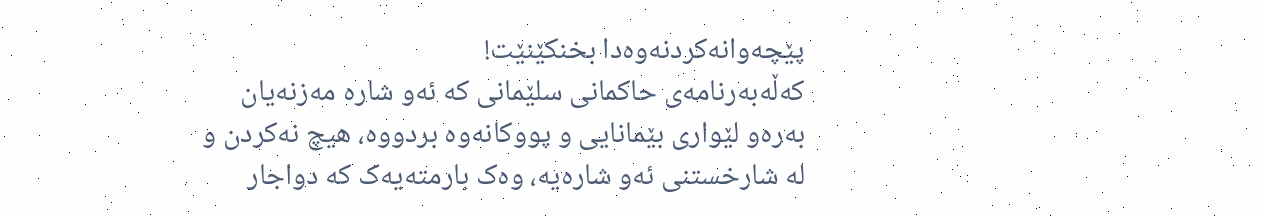پێچەوانەكردنەوەدا بخنکێنێت!
کەڵەبەرنامەی حاکمانی سلێمانی کە ئەو شارە مەزنەیان بەرەو لێواری بێمانایی و پووکانەوە بردووە، هیچ نەکردن و لە شارخستنی ئەو شارەیە، وەک بارمتەیەک کە دواجار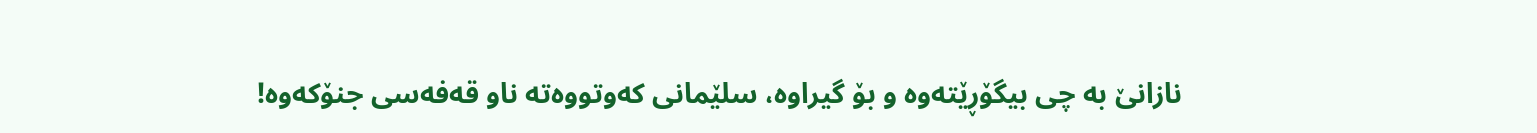نازانێ بە چی بیگۆڕێتەوە و بۆ گیراوە، سلێمانی کەوتووەتە ناو قەفەسی جنۆکەوە!